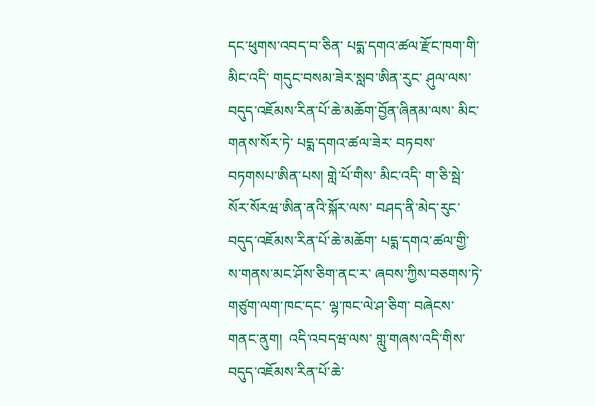དང་ཕུགས་འབད་བ་ཅིན་ པདྨ་དགའ་ཚལ་རྫོང་ཁག་གི་མིང་འདི་ གདུང་བསམ་ཟེར་སླབ་ཨིན་རུང་ ཤུལ་ལས་ བདུད་འཇོམས་རིན་པོ་ཆེ་མཆོག་བྱོན་ཞིནམ་ལས་ མིང་གནས་སོར་ཏེ་ པདྨ་དགའ་ཚལ་ཟེར་ བཏབས་བཏགསཔ་ཨིན་པས། གླེ་པོ་གིས་ མིང་འདི་ ག་ཅི་སྦེ་ སོར་སོརཝ་ཨིན་ནའི་སྐོར་ལས་ བཤད་ནི་མེད་རུང་ བདུད་འཇོམས་རིན་པོ་ཆེ་མཆོག་ པདྨ་དགའ་ཚལ་གྱི་ ས་གནས་མང་ཤོས་ཅིག་ནང་ར་ ཞབས་ཀྱིས་བཅགས་ཏེ་ གཙུག་ལག་ཁང་དང་ ལྷ་ཁང་ལེ་ཤ་ཅིག་ བཞེངས་གནང་ནུག།  འདི་འབདཝ་ལས་ གླུ་གཞས་འདི་གིས་ བདུད་འཇོམས་རིན་པོ་ཆེ་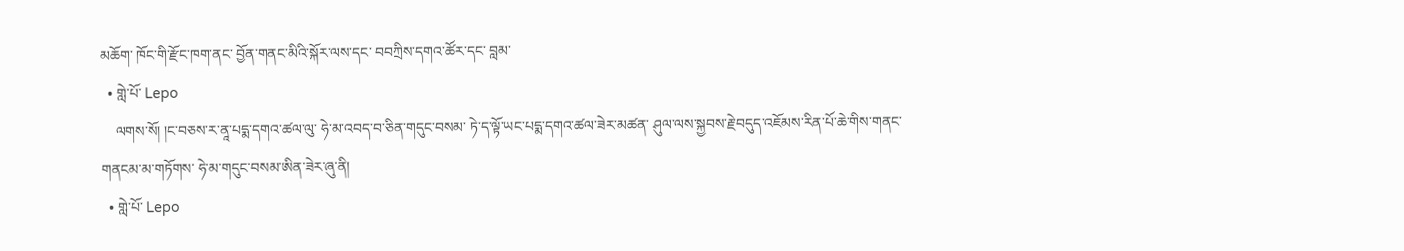མཆོག་ ཁོང་གི་རྫོང་ཁག་ནང་ བྱོན་གནང་མིའི་སྐོར་ལས་དང་ བབཀྲིས་དགའ་ཚོར་དང་ བླམ་
  • གླེ་པོ་ Lepo
    ལགས་སོ། །ང་བཅས་ར་ནཱ་པདྨ་དགའ་ཚལ་ལུ་ ཧེ་མ་འབད་བ་ཅིན་གདུང་བསམ་ ཏེ་ད་ལྟོ་ཡང་པདྨ་དགའ་ཚལ་ཟེར་མཚན་ ཤུལ་ལས་སྐྱབས་རྗེ་བདུད་འཇོམས་རིན་པོ་ཆེ་གིས་གནང་གནངམ་མ་གཏོགས་ ཧེ་མ་གདུང་བསམ་ཨིན་ཟེར་ཞུ་ནི།
  • གླེ་པོ་ Lepo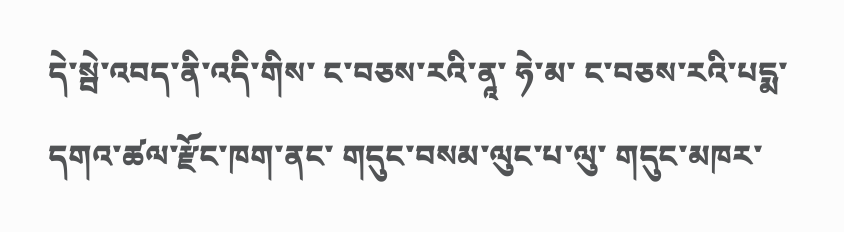དེ་སྦེ་འབད་ནི་འདི་གིས་ ང་བཅས་རའི་ནཱ་ ཧེ་མ་ ང་བཅས་རའི་པདྨ་དགའ་ཚལ་རྫོང་ཁག་ནང་ གདུང་བསམ་ལུང་པ་ལུ་ གདུང་མཁར་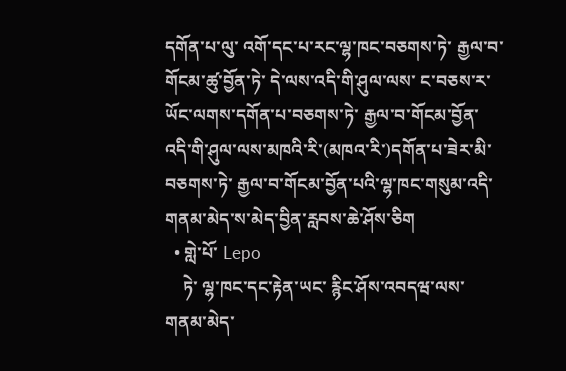དགོན་པ་ལུ་ འགོ་དང་པ་རང་ལྷ་ཁང་བཅགས་ཏེ་ རྒྱལ་བ་གོངམ་ཚུ་བྱོན་ཏེ་ དེ་ལས་འདི་གི་ཤུལ་ལས་ ང་བཅས་ར་ཡོང་ལགས་དགོན་པ་བཅགས་ཏེ་ རྒྱལ་བ་གོངམ་བྱོན་ འདི་གི་ཤུལ་ལས་མཁའི་རི་(མཁའ་རི་)དགོན་པ་ཟེར་མི་བཅགས་ཏེ་ རྒྱལ་བ་གོངམ་བྱོན་པའི་ལྷ་ཁང་གསུམ་འདི་ གནམ་མེད་ས་མེད་བྱིན་རླབས་ཆེ་ཤོས་ཅིག
  • གླེ་པོ་ Lepo
    ཏེ་ ལྷ་ཁང་དང་རྟེན་ཡང་ རྙིང་ཤོས་འབདཝ་ལས་ གནམ་མེད་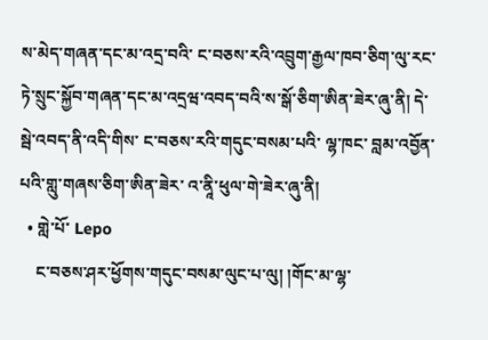ས་མེད་གཞན་དང་མ་འདྲ་བའི་ ང་བཅས་རའི་འབྲུག་རྒྱལ་ཁབ་ཅིག་ལུ་རང་ ཏེ་སྲུང་སྐྱོབ་གཞན་དང་མ་འདྲཝ་འབད་བའི་ས་སྒོ་ཅིག་ཨིན་ཟེར་ཞུ་ནི། དེ་སྦེ་འབད་ནི་འདི་གིས་ ང་བཅས་རའི་གདུང་བསམ་པའི་ ལྷ་ཁང་ བླམ་འབྱོན་པའི་གླུ་གཞས་ཅིག་ཨིན་ཟེར་ འ་ནཱི་ཕུལ་གེ་ཟེར་ཞུ་ནི།
  • གླེ་པོ་ Lepo
    ང་བཅས་ཤར་ཕྱོགས་གདུང་བསམ་ལུང་པ་ལུ། །གོང་མ་ལྷ་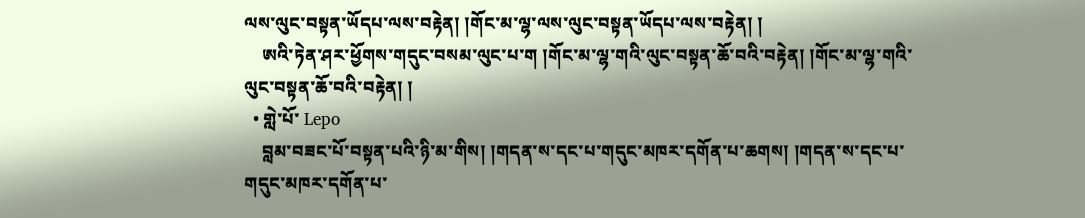ལས་ལུང་བསྟན་ཡོདཔ་ལས་བརྟེན། །གོང་མ་ལྷ་ལས་ལུང་བསྟན་ཡོདཔ་ལས་བརྟེན། །
    ཨའི་ཏེན་ཤར་ཕྱོགས་གདུང་བསམ་ལུང་པ་ག །གོང་མ་ལྷ་གའི་ལུང་བསྟན་ཆོ་བའི་བརྟེན། །གོང་མ་ལྷ་གའི་ལུང་བསྟན་ཆོ་བའི་བརྟེན། །
  • གླེ་པོ་ Lepo
    བླམ་བཟང་པོ་བསྟན་པའི་ཉི་མ་གིས། །གདན་ས་དང་པ་གདུང་མཁར་དགོན་པ་ཆགས། །གདན་ས་དང་པ་གདུང་མཁར་དགོན་པ་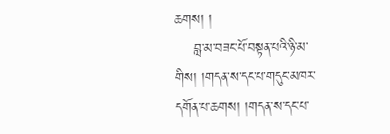ཆགས། །
    བླ་མ་བཟང་པོ་བསྟན་པའི་ཉི་མ་གིས། །གདན་ས་དང་པ་གདུང་མཁར་དགོན་པ་ཆགས། །གདན་ས་དང་པ་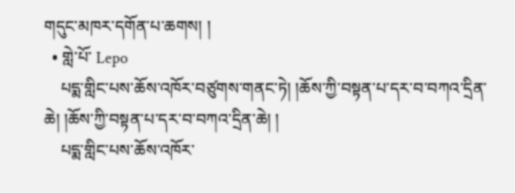གདུང་མཁར་དགོན་པ་ཆགས། །
  • གླེ་པོ་ Lepo
    པདྨ་གླིང་པས་ཆོས་འཁོར་བཙུགས་གནང་ཏེ། །ཆོས་ཀྱི་བསྟན་པ་དར་བ་བཀའ་དྲིན་ཆེ། །ཆོས་ཀྱི་བསྟན་པ་དར་བ་བཀའ་དྲིན་ཆེ། །
    པདྨ་གླིང་པས་ཆོས་འཁོར་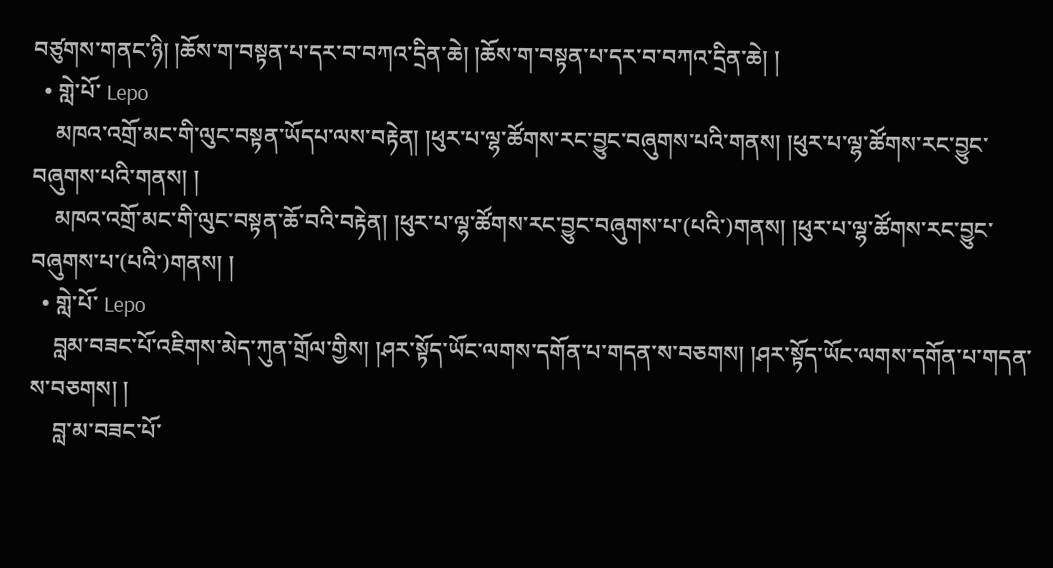བཙུགས་གནང་ཉི། །ཆོས་ག་བསྟན་པ་དར་བ་བཀའ་དྲིན་ཆེ། །ཆོས་ག་བསྟན་པ་དར་བ་བཀའ་དྲིན་ཆེ། །
  • གླེ་པོ་ Lepo
    མཁའ་འགྲོ་མང་གི་ལུང་བསྟན་ཡོདཔ་ལས་བརྟེན། །ཕུར་པ་ལྷ་ཚོགས་རང་བྱུང་བཞུགས་པའི་གནས། །ཕུར་པ་ལྷ་ཚོགས་རང་བྱུང་བཞུགས་པའི་གནས། །
    མཁའ་འགྲོ་མང་གི་ལུང་བསྟན་ཆོ་བའི་བརྟེན། །ཕུར་པ་ལྷ་ཚོགས་རང་བྱུང་བཞུགས་པ་(པའི་)གནས། །ཕུར་པ་ལྷ་ཚོགས་རང་བྱུང་བཞུགས་པ་(པའི་)གནས། །
  • གླེ་པོ་ Lepo
    བླམ་བཟང་པོ་འཇིགས་མེད་ཀུན་གྲོལ་གྱིས། །ཤར་སྟོད་ཡོང་ལགས་དགོན་པ་གདན་ས་བཅགས། །ཤར་སྟོད་ཡོང་ལགས་དགོན་པ་གདན་ས་བཅགས། །
    བླ་མ་བཟང་པོ་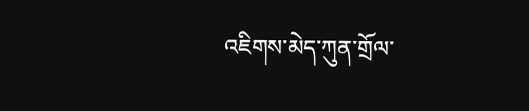འཇིགས་མེད་ཀུན་གྲོལ་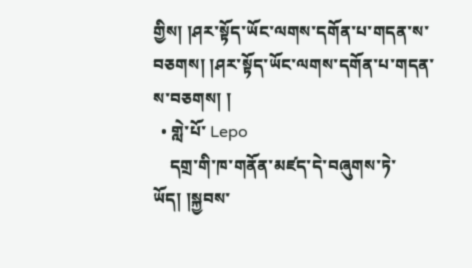གྱིས། །ཤར་སྟོད་ཡོང་ལགས་དགོན་པ་གདན་ས་བཅགས། །ཤར་སྟོད་ཡོང་ལགས་དགོན་པ་གདན་ས་བཅགས། །
  • གླེ་པོ་ Lepo
    དགྲ་གི་ཁ་གནོན་མཛད་དེ་བཞུགས་ཏེ་ཡོད། །སྐྱབས་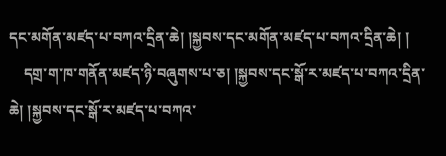དང་མགོན་མཛད་པ་བཀའ་དྲིན་ཆེ། །སྐྱབས་དང་མགོན་མཛད་པ་བཀའ་དྲིན་ཆེ། །
    དགྲ་ག་ཁ་གནོན་མཛད་ཉི་བཞུགས་པ་ཅ། །སྐྱབས་དང་སྒོ་ར་མཛད་པ་བཀའ་དྲིན་ཆེ། །སྐྱབས་དང་སྒོ་ར་མཛད་པ་བཀའ་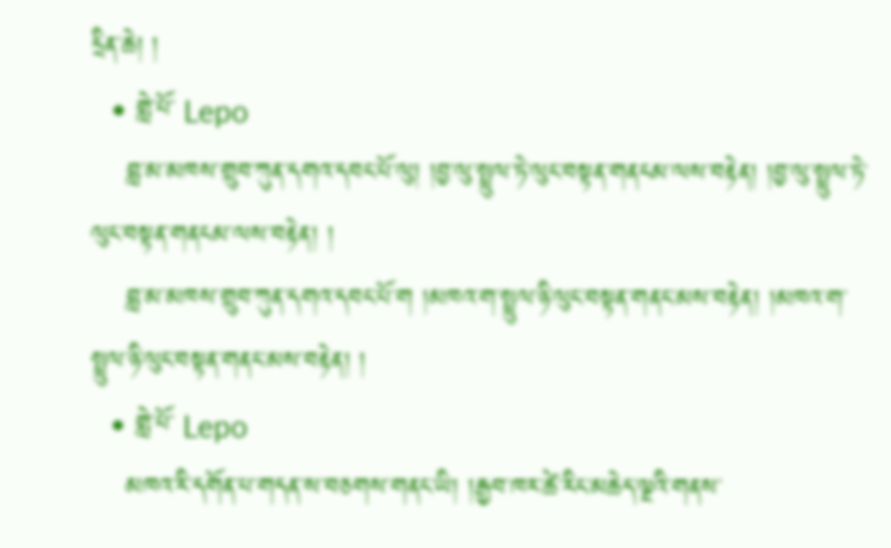དྲིན་ཆེ། །
  • གླེ་པོ་ Lepo
    བླ་མ་མཁས་གྲུབ་ཀུན་དགའ་དབང་པོ་ལུ། །བྱ་ལུ་སྤྲུལ་ཏེ་ལུང་བསྟན་གནངམ་ལས་བརྟེན། །བྱ་ལུ་སྤྲུལ་ཏེ་ལུང་བསྟན་གནངམ་ལས་བརྟེན། །
    བླ་མ་མཁས་གྲུབ་ཀུན་དགའ་དབང་པོ་ག །མཁའ་ག་སྤྲུལ་ཉི་ལུང་བསྟན་གནང་མས་བརྟེན། །མཁའ་ག་སྤྲུལ་ཉི་ལུང་བསྟན་གནང་མས་བརྟེན། །
  • གླེ་པོ་ Lepo
    མཁའ་རི་དགོན་པ་གདན་ས་བཅགས་གནང་ཡི། །རྒྱབ་ཁར་ཚེ་རིང་མཆེད་ལྔའི་གནས་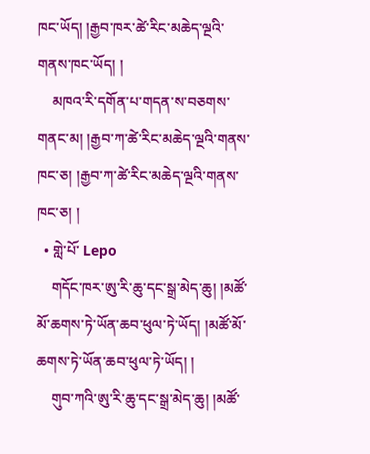ཁང་ཡོད། །རྒྱབ་ཁར་ཚེ་རིང་མཆེད་ལྔའི་གནས་ཁང་ཡོད། །
    མཁའ་རི་དགོན་པ་གདན་ས་བཅགས་གནང་མ། །རྒྱབ་ཀ་ཚེ་རིང་མཆེད་ལྔའི་གནས་ཁང་ཅ། །རྒྱབ་ཀ་ཚེ་རིང་མཆེད་ལྔའི་གནས་ཁང་ཅ། །
  • གླེ་པོ་ Lepo
    གདོང་ཁར་ཨུ་རི་ཆུ་དང་སྒྲ་མེད་ཆུ། །མཚོ་མོ་ཆགས་ཏེ་ཡོན་ཆབ་ཕུལ་ཏེ་ཡོད། །མཚོ་མོ་ཆགས་ཏེ་ཡོན་ཆབ་ཕུལ་ཏེ་ཡོད། །
    གུབ་ཀའི་ཨུ་རི་ཆུ་དང་སྒྲ་མེད་ཆུ། །མཚོ་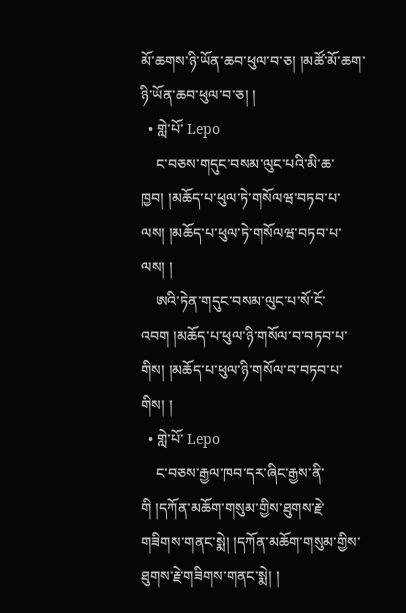མོ་ཆགས་ཉི་ཡོན་ཆབ་ཕུལ་བ་ཅ། །མཚོ་མོ་ཆག་ཉི་ཡོན་ཆབ་ཕུལ་བ་ཅ། །
  • གླེ་པོ་ Lepo
    ང་བཅས་གདུང་བསམ་ལུང་པའི་མི་ཆ་ཁྱབ། །མཆོད་པ་ཕུལ་ཏེ་གསོལཝ་བཏབ་པ་ལས། །མཆོད་པ་ཕུལ་ཏེ་གསོལཝ་བཏབ་པ་ལས། །
    ཨའི་ཏེན་གདུང་བསམ་ལུང་པ་སོ་ངོ་འབག །མཆོད་པ་ཕུལ་ཉི་གསོལ་བ་བཏབ་པ་གིས། །མཆོད་པ་ཕུལ་ཉི་གསོལ་བ་བཏབ་པ་གིས། །
  • གླེ་པོ་ Lepo
    ང་བཅས་རྒྱལ་ཁབ་དར་ཞིང་རྒྱས་ནི་གི །དཀོན་མཆོག་གསུམ་གྱིས་ཐུགས་རྗེ་གཟིགས་གནང་སྨེ། །དཀོན་མཆོག་གསུམ་གྱིས་ཐུགས་རྗེ་གཟིགས་གནང་སྨེ། །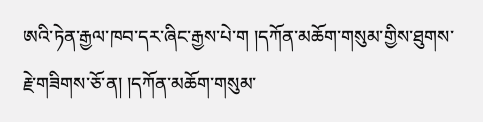ཨའི་ཏེན་རྒྱལ་ཁབ་དར་ཞིང་རྒྱས་པེ་ག །དཀོན་མཆོག་གསུམ་གྱིས་ཐུགས་རྗེ་གཟིགས་ཅོ་ན། །དཀོན་མཆོག་གསུམ་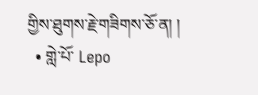གྱིས་ཐུགས་རྗེ་གཟིགས་ཅོ་ན། །
  • གླེ་པོ་ Lepo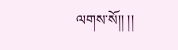ལགས་སོ།། །།